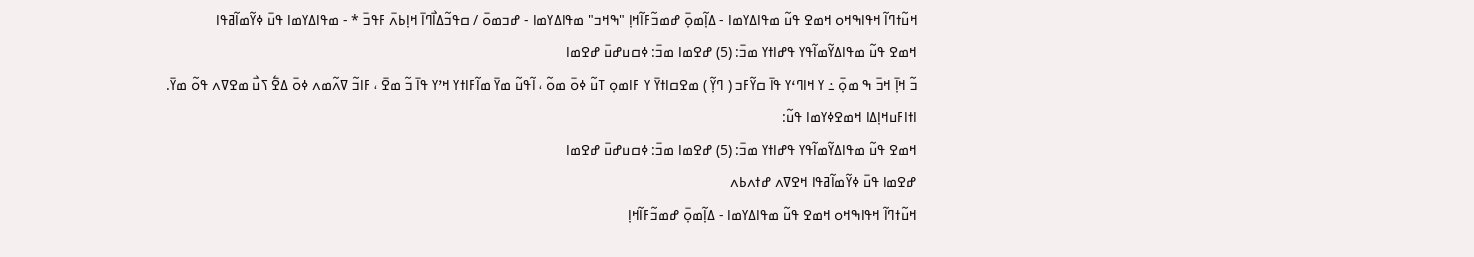ߞߎ߬ߙߣߊ߬ ߞߟߊߒߞߋ ߞߘߐ ߟߎ߬ ߘߟߊߡߌߘߊ - ߡߊ߲߬ߘߋ߲߫ ߝߘߏ߬ߓߊ߬ߞߊ߲ "ߒߞߏ" ߘߟߊߡߌߘߊ - ߝߏߘߋ߫ / ߛߟߏ߬ߡߊ߯ߣߊ߫ ߞߊ߲ߕߍ߫ ߓߟߏ߫ * - ߘߟߊߡߌߘߊ ߟߎ߫ ߦߌ߬ߘߊ߬ߥߟߊ
ߞߘߐ ߟߎ߬ ߘߟߊߡߌ߬ߘߊ߬ߟߌ ߟߝߊߙߌ ߘߏ߫: (5) ߝߐߘߊ ߘߏ߫: ߦߛߎߝߎ߫ ߝߐߘߊ
ߏ߬ ߞߊ߲߫ ߞߏ߫ ߒ ߘߋ߲߫ ߸ ߌ ߞߊߣߵߌ ߟߊ߫ ߛߌ߬ߓߏ ( ߣߌ߲߬ ) ߘߐߛߊߙߌ߫ ߌ ߓߊߘߋ߲ ߠߎ߬ ߦߋ߫ ߘߋ߬ ، ߊ߬ߟߎ߬ ߘߌ߫ ߘߊ߬ߓߊߙߌ ߞߴߌ ߟߊ߫ ߏ߬ ߘߐ߫ ، ߓߊߏ߬ ߜߍ߬ߘߍ ߦߋ߫ ߡߐ߱ ߖߎ߯ ߘߐߜߍ ߟߋ߬ ߘߌ߫.
ߊߙߊߓߎߞߊ߲ߡߊ ߞߘߐߦߌߘߊ ߟߎ߬:
ߞߘߐ ߟߎ߬ ߘߟߊߡߌ߬ߘߊ߬ߟߌ ߟߝߊߙߌ ߘߏ߫: (5) ߝߐߘߊ ߘߏ߫: ߦߛߎߝߎ߫ ߝߐߘߊ
ߝߐߘߊ ߟߎ߫ ߦߌ߬ߘߊ߬ߥߟߊ ߞߐߜߍ ߝߙߍߕߍ
ߞߎ߬ߙߣߊ߬ ߞߟߊߒߞߋ ߞߘߐ ߟߎ߬ ߘߟߊߡߌߘߊ - ߡߊ߲߬ߘߋ߲߫ ߝߘߏ߬ߓߊ߬ߞߊ߲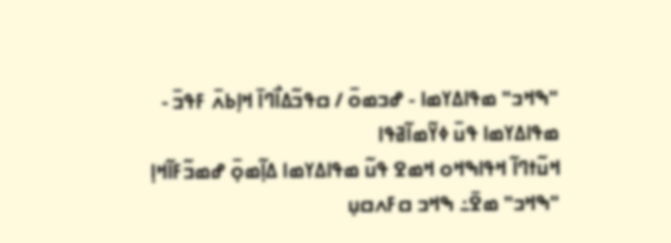"ߒߞߏ" ߘߟߊߡߌߘߊ - ߝߏߘߋ߫ / ߛߟߏ߬ߡߊ߯ߣߊ߫ ߞߊ߲ߕߍ߫ ߓߟߏ߫ - ߘߟߊߡߌߘߊ ߟߎ߫ ߦߌ߬ߘߊ߬ߥߟߊ
ߞߎ߬ߙߣߊ߬ ߞߟߊߒߞߋ ߞߘߐ ߟߎ߬ ߘߟߊߡߌߘߊ ߡߊ߲߬ߘߋ߲߫ ߝߘߏ߬ߓߊ߬ߞߊ߲ "ߒߞߏ" ߘߐ߫߸ ߒߞߏ ߛߓߍߛߎ߲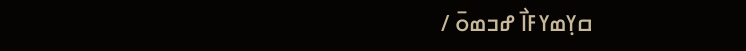ߛߌ߲ߘߌߓߊ߯ ߝߏߘߋ߫ /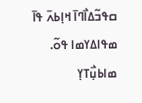ߛߟߏ߬ߡߊ߯ߣߊ߫ ߞߊ߲ߕߍ߫ ߟߊ߫ ߘߟߊߡߌߘߊ ߟߋ߬.
ߘߊߕߎ߲߯ߠߌ߲